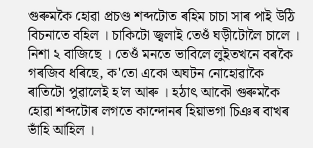গুৰুমকৈ হোৱা প্ৰচণ্ড শব্দটোত ৰহিম চাচা সাৰ পাই উঠি বিচনাতে বহিল । চাকিটো জ্বলাই তেওঁ ঘড়ীটোলৈ চালে । নিশা ২ বাজিছে । তেওঁ মনতে ভাবিলে লুইতখনে বৰকৈ গৰজিব ধৰিছে, ক'তো একো অঘটন নোহোৱাকৈ ৰাতিটো পুৱালেই হ'ল আৰু । হঠাৎ আকৌ গুৰুমকৈ হোৱা শব্দটোৰ লগতে কান্দোনৰ হিয়াভগা চিঞৰ বাখৰ ভাঁহি আহিল ।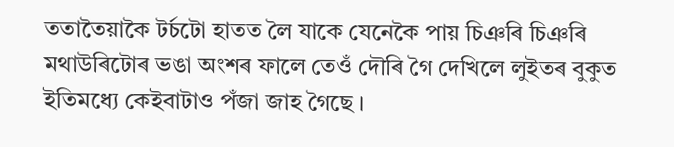ততাতৈয়াকৈ টৰ্চটো হাতত লৈ যাকে যেনেকৈ পায় চিঞৰি চিঞৰি মথাউৰিটোৰ ভঙা অংশৰ ফালে তেওঁ দৌৰি গৈ দেখিলে লুইতৰ বুকুত ইতিমধ্যে কেইবাটাও পঁজা জাহ গৈছে ।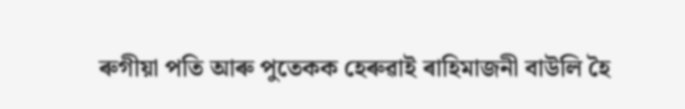ৰুগীয়া পতি আৰু পুতেকক হেৰুৱাই ৰাহিমাজনী বাউলি হৈ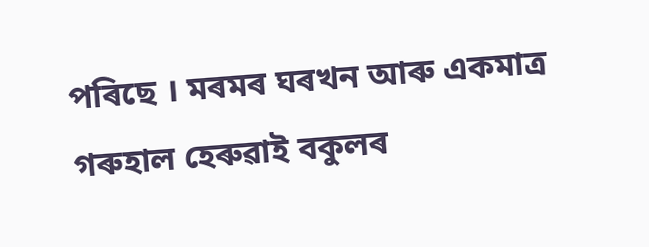পৰিছে । মৰমৰ ঘৰখন আৰু একমাত্ৰ গৰুহাল হেৰুৱাই বকুলৰ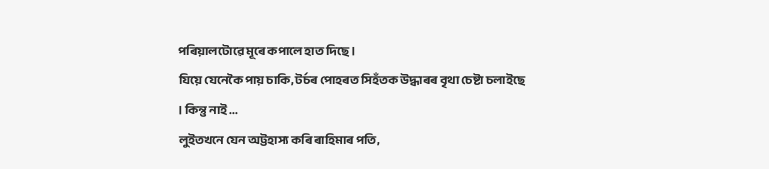পৰিয়ালটোৱে মূৰে কপালে হাত দিছে ।
যিয়ে যেনেকৈ পায় চাকি, টৰ্চৰ পোহৰত সিহঁতক উদ্ধাৰৰ বৃথা চেষ্টা চলাইছে । কিন্তু নাই ...
লুইতখনে যেন অট্টহাস্য কৰি ৰাহিমাৰ পতি,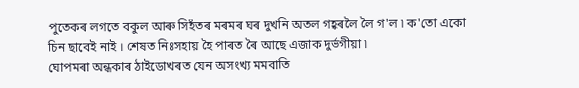পুতেকৰ লগতে বকুল আৰু সিহঁতৰ মৰমৰ ঘৰ দুখনি অতল গহ্বৰলৈ লৈ গ'ল ৷ ক'তো একো চিন ছাবেই নাই । শেষত নিঃসহায় হৈ পাৰত ৰৈ আছে এজাক দুৰ্ভগীয়া ৷
ঘোপমৰা অন্ধকাৰ ঠাইডোখৰত যেন অসংখ্য মমবাতি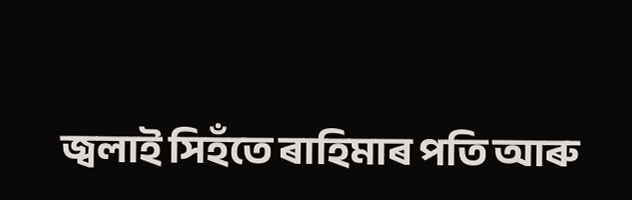জ্বলাই সিহঁতে ৰাহিমাৰ পতি আৰু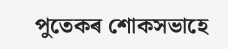পুতেকৰ শোকসভাহে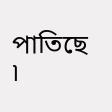পাতিছে ৷